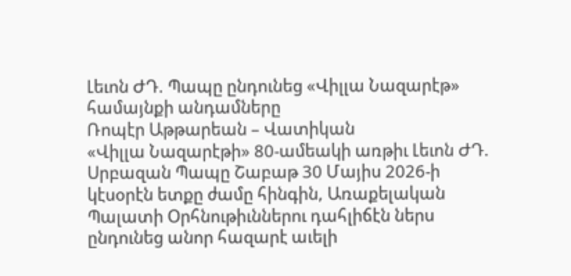Լեւոն ԺԴ. Պապը ընդունեց «Վիլլա Նազարէթ» համայնքի անդամները
Ռոպէր Աթթարեան – Վատիկան
«Վիլլա Նազարէթի» 80-ամեակի առթիւ Լեւոն ԺԴ. Սրբազան Պապը Շաբաթ 30 Մայիս 2026-ի կէսօրէն ետքը ժամը հինգին, Առաքելական Պալատի Օրհնութիւններու դահլիճէն ներս ընդունեց անոր հազարէ աւելի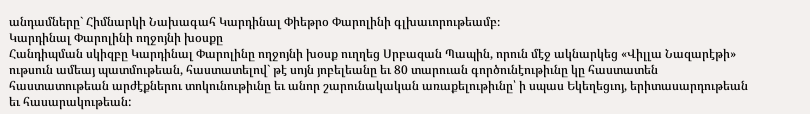անդամները` Հիմնարկի Նախագահ Կարդինալ Փիեթրօ Փարոլինի գլխաւորութեամբ։
Կարդինալ Փարոլինի ողջոյնի խօսքը
Հանդիպման սկիզբը Կարդինալ Փարոլինը ողջոյնի խօսք ուղղեց Սրբազան Պապին, որուն մէջ ակնարկեց «Վիլլա Նազարէթի» ութսուն ամեայ պատմութեան, հաստատելով` թէ սոյն յոբելեանը եւ 80 տարուան գործունէութիւնը կը հաստատեն հաստատութեան արժէքներու տոկունութիւնը եւ անոր շարունակական առաքելութիւնը՝ ի սպաս Եկեղեցւոյ, երիտասարդութեան եւ հասարակութեան: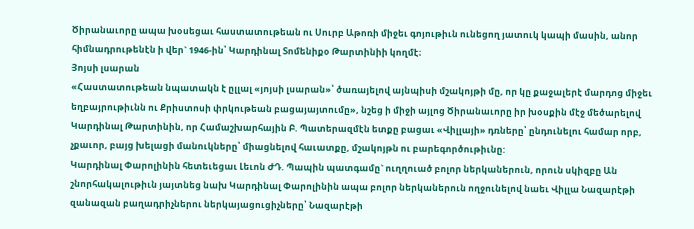Ծիրանաւորը ապա խօսեցաւ հաստատութեան ու Սուրբ Աթոռի միջեւ գոյութիւն ունեցող յատուկ կապի մասին, անոր հիմնադրութենէն ի վեր` 1946-ին՝ Կարդինալ Տոմենիքօ Թարտինիի կողմէ։
Յոյսի լսարան
«Հաստատութեան նպատակն է ըլլալ «յոյսի լսարան»՝ ծառայելով այնպիսի մշակոյթի մը, որ կը քաջալերէ մարդոց միջեւ եղբայրութիւնն ու Քրիստոսի փրկութեան բացայայտումը», նշեց ի միջի այլոց Ծիրանաւորը իր խօսքին մէջ մեծարելով Կարդինալ Թարտինին, որ Համաշխարհային Բ. Պատերազմէն ետքը բացաւ «Վիլլայի» դռները՝ ընդունելու համար որբ, չքաւոր, բայց խելացի մանուկները՝ միացնելով հաւատքը, մշակոյթն ու բարեգործութիւնը:
Կարդինալ Փարոլինին հետեւեցաւ Լեւոն ԺԴ. Պապին պատգամը` ուղղուած բոլոր ներկաներուն, որուն սկիզբը Ան շնորհակալութիւն յայտնեց նախ Կարդինալ Փարոլինին ապա բոլոր ներկաներուն ողջունելով նաեւ Վիլլա Նազարէթի զանազան բաղադրիչներու ներկայացուցիչները՝ Նազարէթի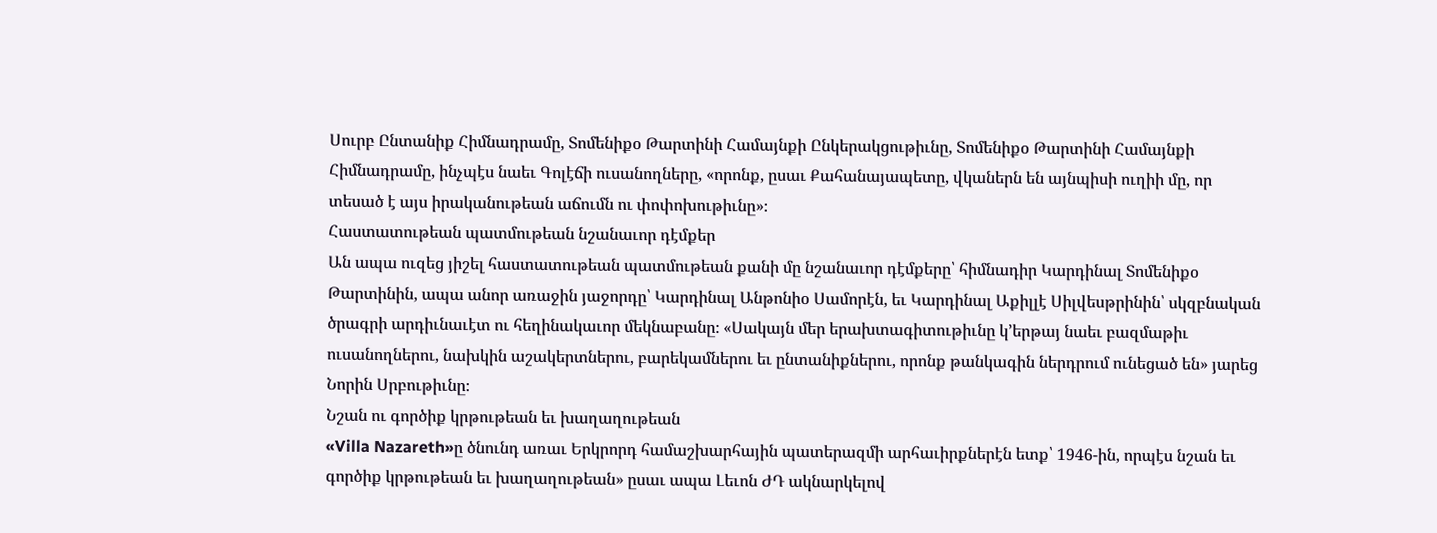Սուրբ Ընտանիք Հիմնադրամը, Տոմենիքօ Թարտինի Համայնքի Ընկերակցութիւնը, Տոմենիքօ Թարտինի Համայնքի Հիմնադրամը, ինչպէս նաեւ Գոլէճի ուսանողները, «որոնք, ըսաւ Քահանայապետը, վկաներն են այնպիսի ուղիի մը, որ տեսած է այս իրականութեան աճումն ու փոփոխութիւնը»։
Հաստատութեան պատմութեան նշանաւոր դէմքեր
Ան ապա ուզեց յիշել հաստատութեան պատմութեան քանի մը նշանաւոր դէմքերը՝ հիմնադիր Կարդինալ Տոմենիքօ Թարտինին, ապա անոր առաջին յաջորդը՝ Կարդինալ Անթոնիօ Սամորէն, եւ Կարդինալ Աքիլլէ Սիլվեսթրինին՝ սկզբնական ծրագրի արդիւնաւէտ ու հեղինակաւոր մեկնաբանը։ «Սակայն մեր երախտագիտութիւնը կ՚երթայ նաեւ բազմաթիւ ուսանողներու, նախկին աշակերտներու, բարեկամներու եւ ընտանիքներու, որոնք թանկագին ներդրում ունեցած են» յարեց Նորին Սրբութիւնը։
Նշան ու գործիք կրթութեան եւ խաղաղութեան
«Villa Nazareth»ը ծնունդ առաւ Երկրորդ համաշխարհային պատերազմի արհաւիրքներէն ետք՝ 1946-ին, որպէս նշան եւ գործիք կրթութեան եւ խաղաղութեան» ըսաւ ապա Լեւոն ԺԴ ակնարկելով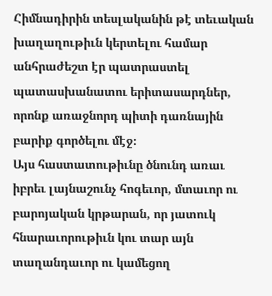Հիմնադիրին տեսլականին թէ տեւական խաղաղութիւն կերտելու համար անհրաժեշտ էր պատրաստել պատասխանատու երիտասարդներ, որոնք առաջնորդ պիտի դառնային բարիք գործելու մէջ։
Այս հաստատութիւնը ծնունդ առաւ իբրեւ լայնաշունչ հոգեւոր, մտաւոր ու բարոյական կրթարան, որ յատուկ հնարաւորութիւն կու տար այն տաղանդաւոր ու կամեցող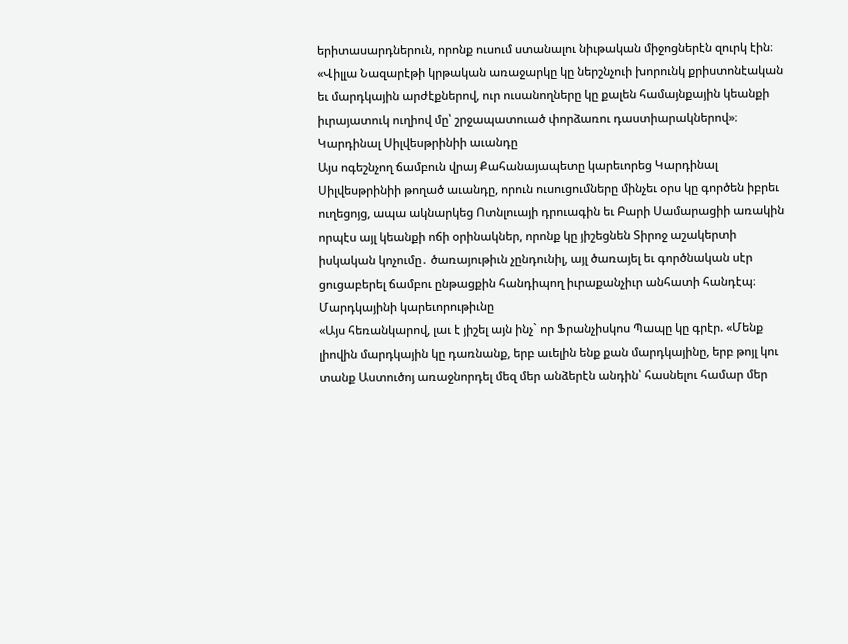երիտասարդներուն, որոնք ուսում ստանալու նիւթական միջոցներէն զուրկ էին։
«Վիլլա Նազարէթի կրթական առաջարկը կը ներշնչուի խորունկ քրիստոնէական եւ մարդկային արժէքներով, ուր ուսանողները կը քալեն համայնքային կեանքի իւրայատուկ ուղիով մը՝ շրջապատուած փորձառու դաստիարակներով»։
Կարդինալ Սիլվեսթրինիի աւանդը
Այս ոգեշնչող ճամբուն վրայ Քահանայապետը կարեւորեց Կարդինալ Սիլվեսթրինիի թողած աւանդը, որուն ուսուցումները մինչեւ օրս կը գործեն իբրեւ ուղեցոյց, ապա ակնարկեց Ոտնլուայի դրուագին եւ Բարի Սամարացիի առակին որպէս այլ կեանքի ոճի օրինակներ, որոնք կը յիշեցնեն Տիրոջ աշակերտի իսկական կոչումը․ ծառայութիւն չընդունիլ, այլ ծառայել եւ գործնական սէր ցուցաբերել ճամբու ընթացքին հանդիպող իւրաքանչիւր անհատի հանդէպ։
Մարդկայինի կարեւորութիւնը
«Այս հեռանկարով, լաւ է յիշել այն ինչ` որ Ֆրանչիսկոս Պապը կը գրէր. «Մենք լիովին մարդկային կը դառնանք, երբ աւելին ենք քան մարդկայինը, երբ թոյլ կու տանք Աստուծոյ առաջնորդել մեզ մեր անձերէն անդին՝ հասնելու համար մեր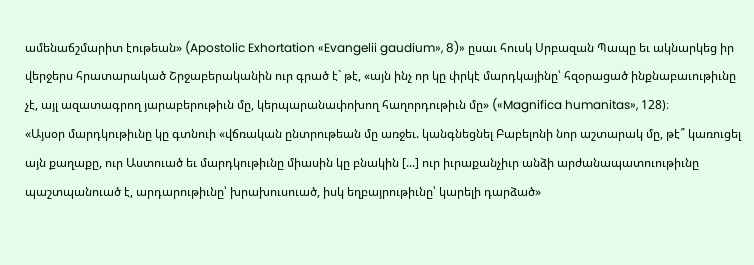ամենաճշմարիտ էութեան» (Apostolic Exhortation «Evangelii gaudium», 8)» ըսաւ հուսկ Սրբազան Պապը եւ ակնարկեց իր վերջերս հրատարակած Շրջաբերականին ուր գրած է` թէ, «այն ինչ որ կը փրկէ մարդկայինը՝ հզօրացած ինքնաբաւութիւնը չէ, այլ ազատագրող յարաբերութիւն մը, կերպարանափոխող հաղորդութիւն մը» («Magnifica humanitas», 128)։
«Այսօր մարդկութիւնը կը գտնուի «վճռական ընտրութեան մը առջեւ. կանգնեցնել Բաբելոնի նոր աշտարակ մը, թէ՞ կառուցել այն քաղաքը, ուր Աստուած եւ մարդկութիւնը միասին կը բնակին [...] ուր իւրաքանչիւր անձի արժանապատուութիւնը պաշտպանուած է, արդարութիւնը՝ խրախուսուած, իսկ եղբայրութիւնը՝ կարելի դարձած»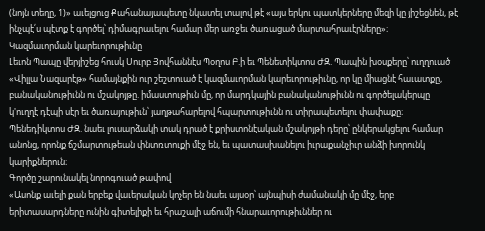(նոյն տեղը, 1)» աւելցուց Քահանայապետը նկատել տալով թէ «այս երկու պատկերները մեզի կը յիշեցնեն, թէ ինչպէ՛ս պէտք է գործել՝ դիմագրաւելու համար մեր առջեւ ծառացած մարտահրաւէրները»։
Կազմաւորման կարեւորութիւնը
Լեւոն Պապը վերյիշեց հուսկ Սուրբ Յովհաննէս Պօղոս Բ.ի եւ Պենետիկտոս ԺԶ. Պապին խօսքերը՝ ուղղուած «Վիլլա Նազարէթ» համայնքին ուր շեշտուած է կազմաւորման կարեւորութիւնը, որ կը միացնէ հաւատքը, բանականութիւնն ու մշակոյթը. իմաստութիւն մը, որ մարդկային բանականութիւնն ու գործելակերպը կ'ուղղէ դէպի սէր եւ ծառայութիւն՝ յաղթահարելով հպարտութիւնն ու տիրապետելու փափաքը։
Պենեդիկտոս ԺԶ. նաեւ լուսարձակի տակ դրած է քրիստոնէական մշակոյթի դերը՝ ընկերակցելու համար անոնց, որոնք ճշմարտութեան փնտռտուքի մէջ են, եւ պատասխանելու իւրաքանչիւր անձի խորունկ կարիքներուն։
Գործը շարունակել նորոգուած թափով
«Ասոնք աւելի քան երբեք վաւերական կոչեր են նաեւ այսօր՝ այնպիսի ժամանակի մը մէջ, երբ երիտասարդները ունին գիտելիքի եւ հրաշալի աճումի հնարաւորութիւններ ու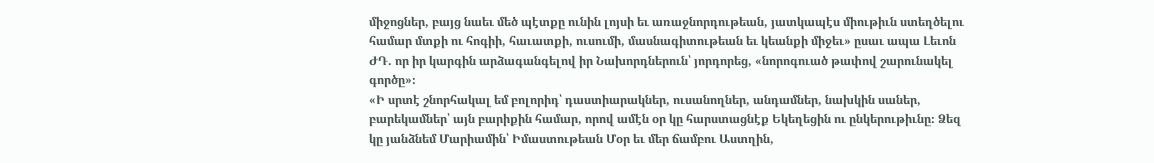միջոցներ, բայց նաեւ մեծ պէտքը ունին լոյսի եւ առաջնորդութեան, յատկապէս միութիւն ստեղծելու համար մտքի ու հոգիի, հաւատքի, ուսումի, մասնագիտութեան եւ կեանքի միջեւ» ըսաւ ապա Լեւոն ԺԴ. որ իր կարգին արձագանգելով իր Նախորդներուն՝ յորդորեց, «նորոգուած թափով շարունակել գործը»։
«Ի սրտէ շնորհակալ եմ բոլորիդ՝ դաստիարակներ, ուսանողներ, անդամներ, նախկին սաներ, բարեկամներ՝ այն բարիքին համար, որով ամէն օր կը հարստացնէք Եկեղեցին ու ընկերութիւնը։ Ձեզ կը յանձնեմ Մարիամին՝ Իմաստութեան Մօր եւ մեր ճամբու Աստղին,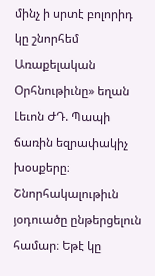մինչ ի սրտէ բոլորիդ կը շնորհեմ Առաքելական Օրհնութիւնը» եղան Լեւոն ԺԴ. Պապի ճառին եզրափակիչ խօսքերը։
Շնորհակալութիւն յօդուածը ընթերցելուն համար։ Եթէ կը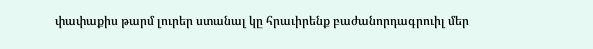փափաքիս թարմ լուրեր ստանալ կը հրաւիրենք բաժանորդագրուիլ մեր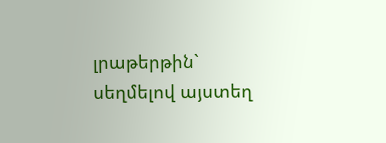լրաթերթին` սեղմելով այստեղ